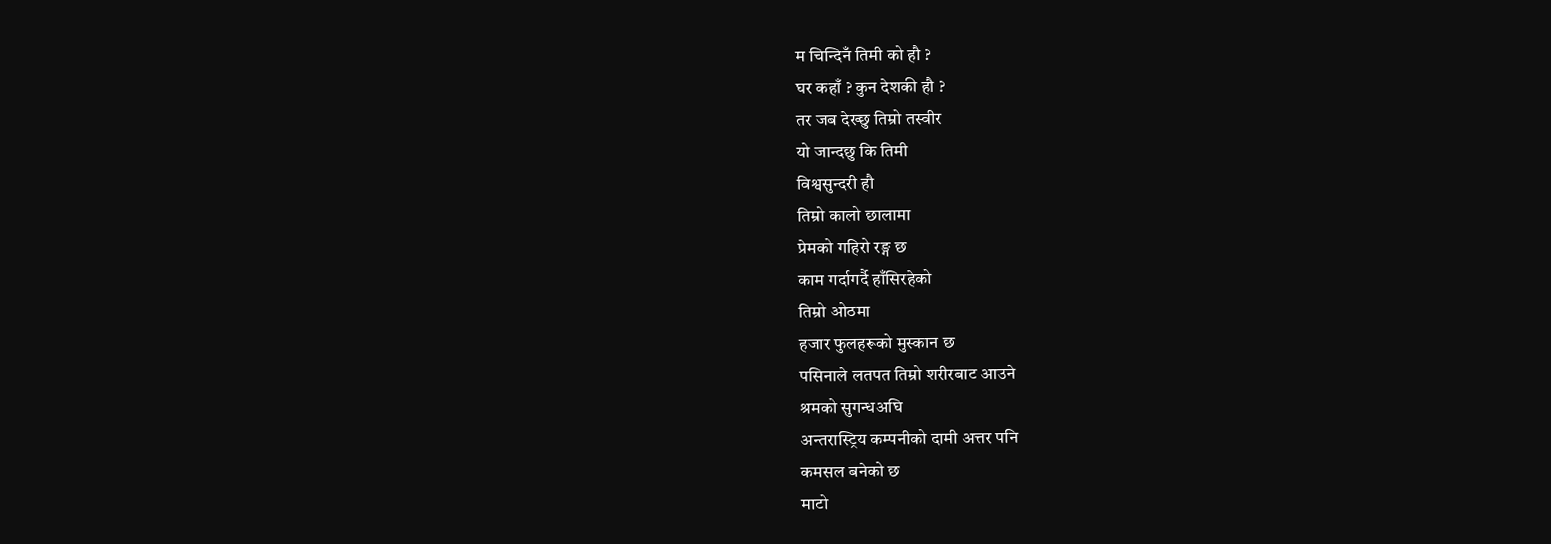म चिन्दिनँ तिमी को हौ ?
घर कहाँ ? कुन देशकी हौ ?
तर जब देख्छु तिम्रो तस्वीर
यो जान्दछु कि तिमी
विश्वसुन्दरी हौ
तिम्रो कालो छालामा
प्रेमको गहिरो रङ्ग छ
काम गर्दागर्दै हाँसिरहेको
तिम्रो ओठमा
हजार फुलहरूको मुस्कान छ
पसिनाले लतपत तिम्रो शरीरबाट आउने
श्रमको सुगन्धअघि
अन्तरास्ट्रिय कम्पनीको दामी अत्तर पनि
कमसल बनेको छ
माटो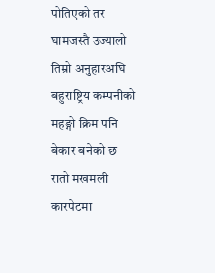पोतिएको तर घामजस्तै उज्यालो
तिम्रो अनुहारअघि
बहुराष्ट्रिय कम्पनीको महङ्गो क्रिम पनि
बेकार बनेको छ
रातो मखमली कारपेटमा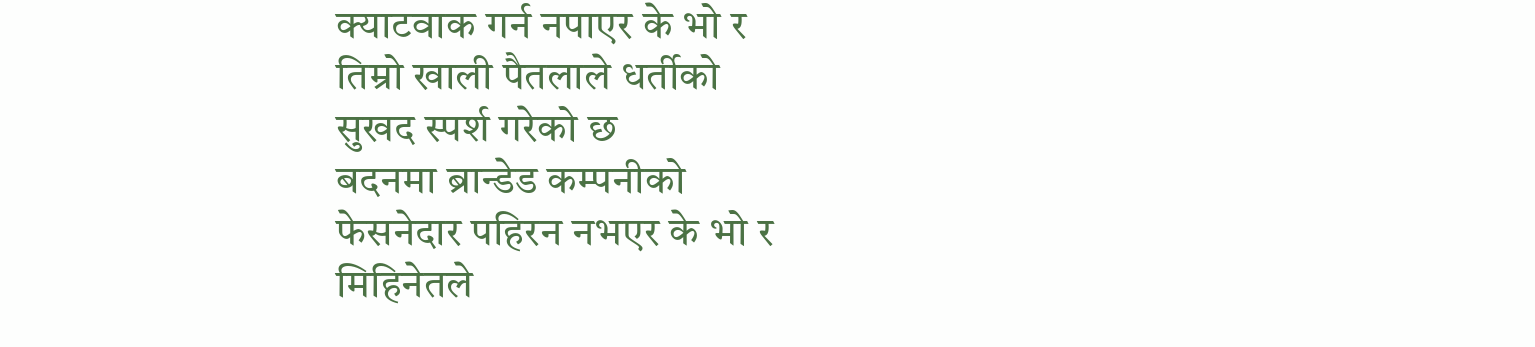क्याटवाक गर्न नपाएर के भो र
तिम्रो खाली पैतलाले धर्तीको
सुखद स्पर्श गरेको छ
बदनमा ब्रान्डेड कम्पनीको
फेसनेदार पहिरन नभएर के भो र
मिहिनेतले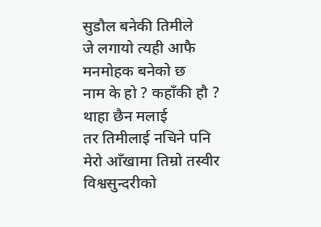सुडौल बनेकी तिमीले
जे लगायो त्यही आफै
मनमोहक बनेको छ
नाम के हो ? कहाँकी हौ ?
थाहा छैन मलाई
तर तिमीलाई नचिने पनि
मेरो आँखामा तिम्रो तस्वीर
विश्वसुन्दरीको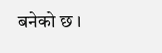बनेको छ ।